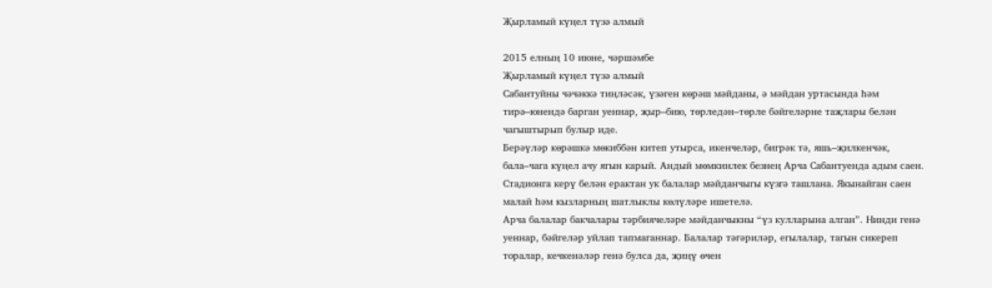Җырламый күңел түзә алмый

2015 елның 10 июне, чәршәмбе
Җырламый күңел түзә алмый
Сабантуйны чәчәккә тиңләсәк, үзәген көрәш мәйданы, ә мәйдан уртасында һәм тирә–юнендә барган уеннар, җыр–бию, төрледән–төрле бәйгеләрне таҗлары белән чагыштырып булыр иде.
Берәүләр көрәшкә мөкиббән китеп утырса, икенчеләр, бигрәк тә, яшь–җилкенчәк, бала–чага күңел ачу ягын карый. Андый мөмкинлек безнең Арча Сабантуенда адым саен. Стадионга керү белән ерактан ук балалар мәйданчыгы күзгә ташлана. Якынайган саен малай һәм кызларның шатлыклы көлүләре ишетелә.
Арча балалар бакчалары тәрбиячеләре мәйданчыкны “үз кулларына алган”. Нинди генә уеннар, бәйгеләр уйлап тапмаганнар. Балалар тәгәриләр, егылалар, тагын сикереп торалар, кечкенәләр генә булса да, җиңү өчен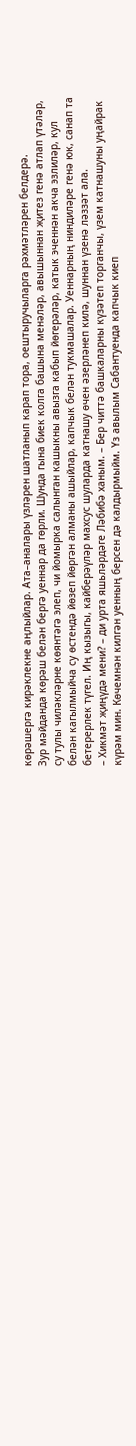көрәшергә кирәклекне аңлыйлар. Ата–аналары үзләрен шатланып карап тора, оештыручыларга рәхмәтләрен белдерә.
Зур мәйданда көрәш белән бергә уеннар да гөрли. Шунда гына биек колга башына менәләр, авышыннан җитез генә атлап үтәләр, су тулы чиләкләрне көянтәгә элеп, чи йомырка салынган кашыкны авызга кабып йөгерәләр, катык эченнән акча эзлиләр, кул белән кагылмыйча су өстендә йөзеп йөргән алманы ашыйлар, капчык белән тукмашалар. Уеннарның ниндиләре генә юк, санап та бетерерлек түгел. Иң кызыгы, кайберәүләр махсус шуларда катнашу өчен әзерләнеп килә, шуннан үзенә ләззәт ала.
– Хикмәт җиңүдә мени? – ди урта яшьләрдәге Ләбибә ханым. – Бер читтә башкаларны күзәтеп торганчы, үзем катнашуны уңайрак күрәм мин. Көчемнән килгән уенның берсен дә калдырмыйм. Үз авылым Сабантуенда капчык киеп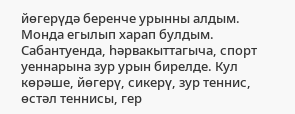йөгерүдә беренче урынны алдым. Монда егылып харап булдым.
Сабантуенда, һәрвакыттагыча, спорт уеннарына зур урын бирелде. Кул көрәше, йөгерү, сикерү, зур теннис, өстәл теннисы, гер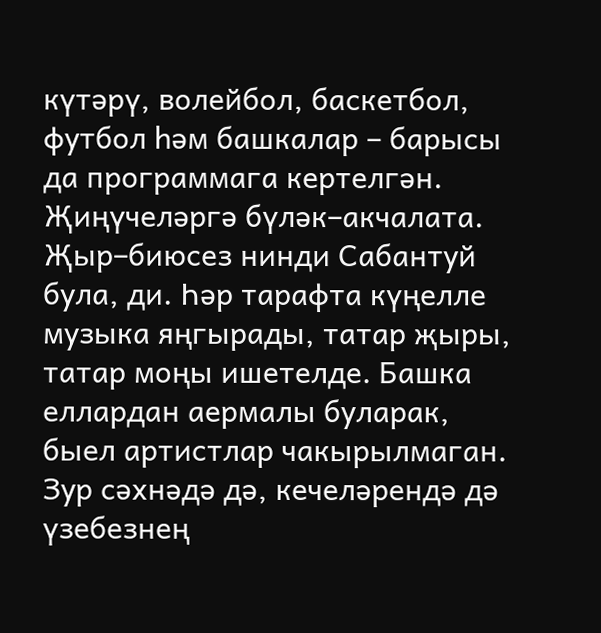күтәрү, волейбол, баскетбол, футбол һәм башкалар – барысы да программага кертелгән. Җиңүчеләргә бүләк–акчалата.
Җыр–биюсез нинди Сабантуй була, ди. Һәр тарафта күңелле музыка яңгырады, татар җыры, татар моңы ишетелде. Башка еллардан аермалы буларак, быел артистлар чакырылмаган. Зур сәхнәдә дә, кечеләрендә дә үзебезнең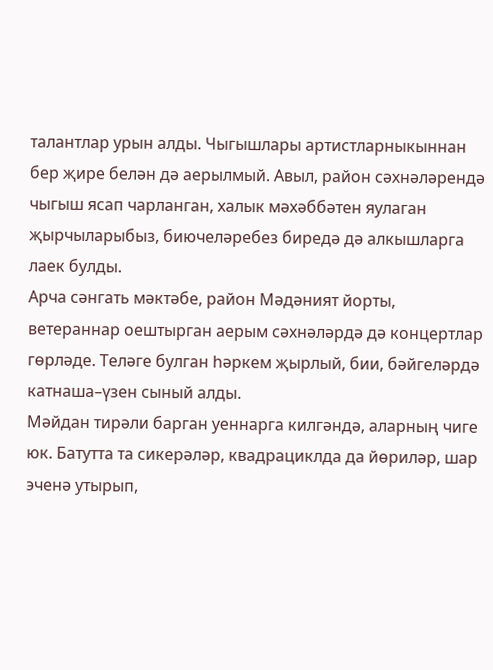талантлар урын алды. Чыгышлары артистларныкыннан бер җире белән дә аерылмый. Авыл, район сәхнәләрендә чыгыш ясап чарланган, халык мәхәббәтен яулаган җырчыларыбыз, биючеләребез биредә дә алкышларга лаек булды.
Арча сәнгать мәктәбе, район Мәдәният йорты, ветераннар оештырган аерым сәхнәләрдә дә концертлар гөрләде. Теләге булган һәркем җырлый, бии, бәйгеләрдә катнаша–үзен сыный алды.
Мәйдан тирәли барган уеннарга килгәндә, аларның чиге юк. Батутта та сикерәләр, квадрациклда да йөриләр, шар эченә утырып,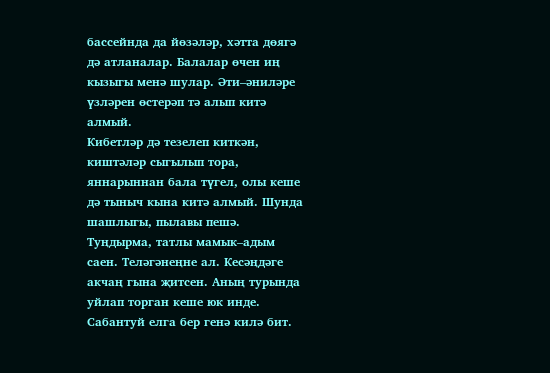бассейнда да йөзәләр, хәтта дөягә дә атланалар. Балалар өчен иң кызыгы менә шулар. Әти–әниләре үзләрен өстерәп тә алып китә алмый.
Кибетләр дә тезелеп киткән, киштәләр сыгылып тора, яннарыннан бала түгел, олы кеше дә тыныч кына китә алмый. Шунда шашлыгы, пылавы пешә. Туңдырма, татлы мамык–адым саен. Теләгәнеңне ал. Кесәңдәге акчаң гына җитсен. Аның турында уйлап торган кеше юк инде. Сабантуй елга бер генә килә бит.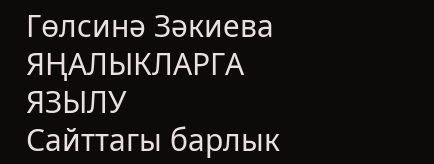Гөлсинә Зәкиева
ЯҢАЛЫКЛАРГА ЯЗЫЛУ
Сайттагы барлык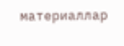материаллар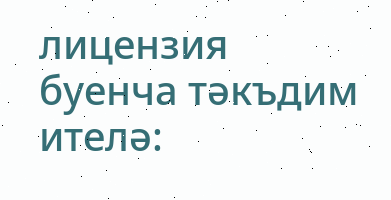лицензия буенча тәкъдим ителә: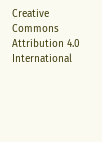Creative Commons Attribution 4.0 International